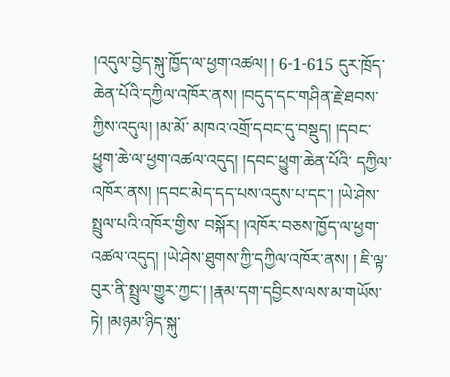།འདུལ་བྱེད་སྐུ་ཁྱོད་ལ་ཕྱག་འཚལ། ། 6-1-615 དུར་ཁྲོད་ཆེན་པོའི་དཀྱིལ་འཁོར་ནས། །བདུད་དང་གཤིན་རྗེ་ཐབས་ཀྱིས་འདུལ། །མ་མོ་ མཁའ་འགྲོ་དབང་དུ་བསྡུད། །དབང་ཕྱུག་ཆེ་ལ་ཕྱག་འཚལ་འདུད། །དབང་ཕྱུག་ཆེན་པོའི་ དཀྱིལ་འཁོར་ནས། །དབང་མེད་དད་པས་འདུས་པ་དང་། །ཡེ་ཤེས་སྤྲུལ་པའི་འཁོར་གྱིས་ བསྐོར། །འཁོར་བཅས་ཁྱོད་ལ་ཕྱག་འཚལ་འདུད། །ཡེ་ཤེས་ཐུགས་ཀྱི་དཀྱིལ་འཁོར་ནས། ། ཇི་ལྟ་བུར་ནི་སྤྲུལ་གྱུར་ཀྱང་། །རྣམ་དག་དབྱིངས་ལས་མ་གཡོས་ཏེ། །མཉམ་ཉིད་སྐུ་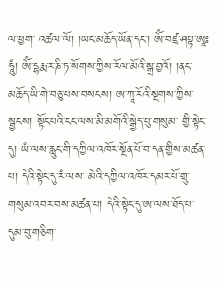ལ་ཕྱག་ འཚལ་ལོ། །ཡང་མཆོད་ཡོན་དང་། ༀ་བཛྲ་ཤཔྟ་ཨཱཿཧཱུཾ། ༀ་དྷརྨ་ར་ཎི་ཏ་སོགས་ཀྱིས་རོལ་མོའི་སྒྲ་བྱའོ། །ནང་ མཆོད་ཡི་གེ་བཅུ་པས་བསངས། ཨ་ཀཱ་རོའི་སྔགས་ཀྱིས་སྦྱངས། སྟོང་པའི་ངང་ལས་མི་མགོའི་སྒྱེད་པུ་གསུམ་ གྱི་སྟེང་དུ། ཡཾ་ལས་རླུང་གི་དཀྱིལ་འཁོར་སྔོན་པོ་བ་དན་གྱིས་མཚན་པ། དེའི་སྟེང་དུ་རཾ་ལས་ མེའི་དཀྱིལ་འཁོར་དམར་པོ་གྲུ་གསུམ་འབར་བས་མཚན་པ། དེའི་སྟེང་དུ་ཨ་ལས་ཐོད་པ་ དུམ་བུ་གཅིག་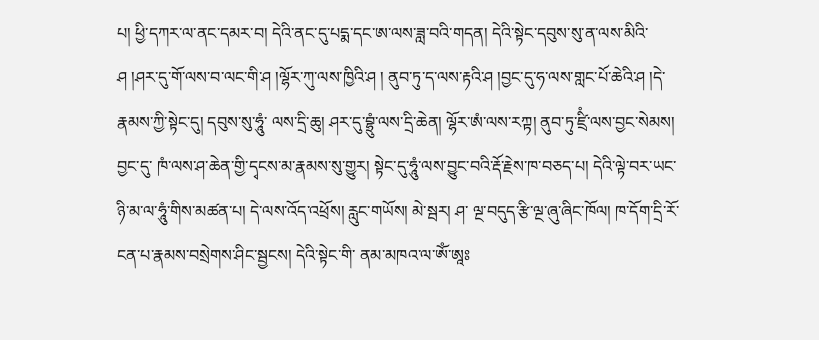པ། ཕྱི་དཀར་ལ་ནང་དམར་བ། དེའི་ནང་དུ་པདྨ་དང་ཨ་ལས་ཟླ་བའི་གདན། དེའི་སྟེང་དབུས་སུ་ན་ལས་མིའི་ཤ །ཤར་དུ་གོ་ལས་བ་ལང་གི་ཤ །ལྷོར་ཀུ་ལས་ཁྱིའི་ཤ ། ནུབ་ཏུ་ད་ལས་རྟའི་ཤ །བྱང་དུ་ཧ་ལས་གླང་པོ་ཆེའི་ཤ །དེ་རྣམས་ཀྱི་སྟེང་དུ། དབུས་སུ་ཧཱུཾ་ ལས་དྲི་ཆུ། ཤར་དུ་བྷྲུཾ་ལས་དྲི་ཆེན། ལྷོར་ཨཾ་ལས་རཀྟ། ནུབ་ཏུ་ཛྲིཾ་ལས་བྱང་སེམས། བྱང་དུ་ ཁཾ་ལས་ཤ་ཆེན་གྱི་དྭངས་མ་རྣམས་སུ་གྱུར། སྟེང་དུ་ཧཱུཾ་ལས་བྱུང་བའི་རྡོ་རྗེས་ཁ་བཅད་པ། དེའི་ལྟེ་བར་ཡང་ཉི་མ་ལ་ཧཱུཾ་གིས་མཚན་པ། དེ་ལས་འོད་འཕྲོས། རླུང་གཡོས། མེ་སྦར། ཤ་ ལྔ་བདུད་རྩི་ལྔ་ཞུ་ཞིང་ཁོལ། ཁ་དོག་དྲི་རོ་ངན་པ་རྣམས་བསྲེགས་ཤིང་སྦྱངས། དེའི་སྟེང་གི་ ནམ་མཁའ་ལ་ༀ་ཨཱཿ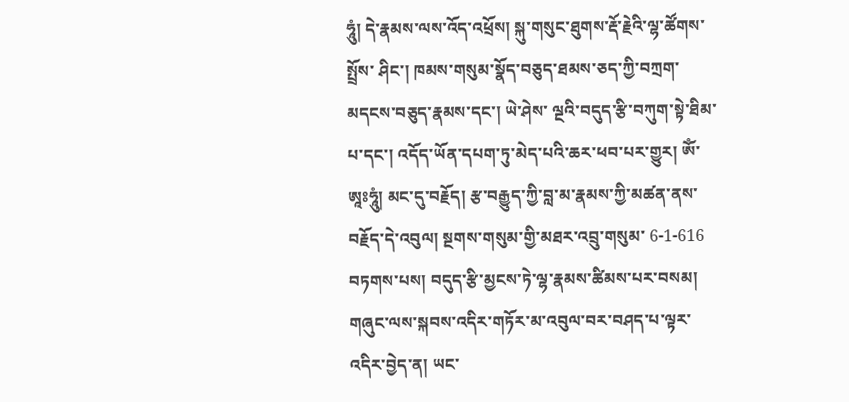ཧཱུཾ། དེ་རྣམས་ལས་འོད་འཕྲོས། སྐུ་གསུང་ཐུགས་རྡོ་རྗེའི་ལྷ་ཚོགས་སྤྲོས་ ཤིང་། ཁམས་གསུམ་སྣོད་བཅུད་ཐམས་ཅད་ཀྱི་བཀྲག་མདངས་བཅུད་རྣམས་དང་། ཡེ་ཤེས་ ལྔའི་བདུད་རྩི་བཀུག་སྟེ་ཐིམ་པ་དང་། འདོད་ཡོན་དཔག་ཏུ་མེད་པའི་ཆར་ཕབ་པར་གྱུར། ༀ་ ཨཱཿཧཱུཾ། མང་དུ་བརྗོད། རྩ་བརྒྱུད་ཀྱི་བླ་མ་རྣམས་ཀྱི་མཚན་ནས་བརྗོད་དེ་འབུལ། སྔགས་གསུམ་གྱི་མཐར་འབྲུ་གསུམ་ 6-1-616 བཏགས་པས། བདུད་རྩི་མྱངས་ཏེ་ལྷ་རྣམས་ཚིམས་པར་བསམ། གཞུང་ལས་སྐབས་འདིར་གཏོར་མ་འབུལ་བར་བཤད་པ་ལྟར་ འདིར་བྱེད་ན། ཡང་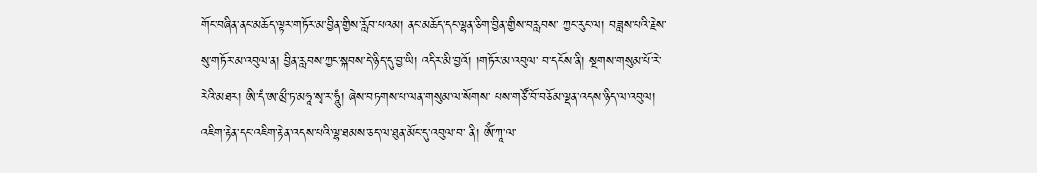གོང་བཞིན་ནང་མཆོད་ལྟར་གཏོར་མ་བྱིན་གྱིས་རློབ་པའམ། ནང་མཆོད་དང་ལྷན་ཅིག་བྱིན་གྱིས་བརླབས་ ཀྱང་རུང་ལ། བཟླས་པའི་རྗེས་སུ་གཏོར་མ་འབུལ་ན། བྱིན་རླབས་ཀྱང་སྐབས་དེ་ཉིད་དུ་བྱ་ཡི། འདིར་མི་བྱའོ། །གཏོར་མ་འབུལ་ བ་དངོས་ནི། སྔགས་གསུམ་པོ་རེ་རེའི་མཐར། ཨི་དཾ་ཨ་མྲྀ་ཏ་མཧཱ་སྭ་ར་ཧཱུཾ། ཞེས་བཏགས་པ་ལན་གསུམ་ལ་སོགས་ པས་གཙོ་བོ་བཅོམ་ལྡན་འདས་ཉིད་ལ་འབུལ། འཇིག་རྟེན་དང་འཇིག་རྟེན་འདས་པའི་ལྷ་ཐམས་ཅད་ལ་ཐུན་མོང་དུ་འབུལ་བ་ ནི། ༀ་ཀཱ་ལ་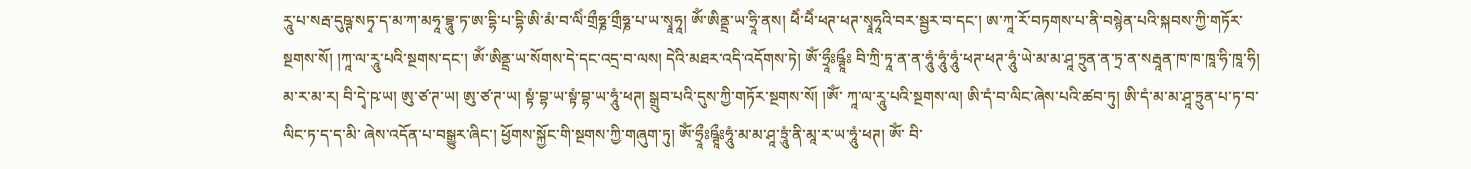རཱུ་པ་སརྦ་དུཥྚ་སཏྭ་ད་མ་ཀ་མཧཱ་བྷཱུ་ཏ་ཨ་དྷི་པ་དྷི་ཨི་མཾ་བ་ལིཾ་གྲྀཧྞ་གྲྀཧྞ་པ་ཡ་སྭཱཧཱ། ༀ་ཨིནྡྲ་ཡ་ཧྲཱི་ནས། ཕཻཾ་ཕཻཾ་ཕཊ་ཕཊ་སྭཱཧཱའི་བར་སྦྱར་བ་དང་། ཨ་ཀཱ་རོ་བཏགས་པ་ནི་བསྙེན་པའི་སྐབས་ཀྱི་གཏོར་ སྔགས་སོ། །ཀཱ་ལ་རཱུ་པའི་སྔགས་དང་། ༀ་ཨིནྡྲ་ཡ་སོགས་དེ་དང་འདྲ་བ་ལས། དེའི་མཐར་འདི་འདོགས་ཏེ། ༀ་ཧྲཱྀཿཥྚཱྀཿ བི་ཀྲི་ཏཱ་ན་ན་ཧཱུཾ་ཧཱུཾ་ཧཱུཾ་ཕཊ་ཕཊ་ཧཱུཾ་ཡེ་མ་མ་ཤཱ་ཏྲུན་ན་ཏྲ་ན་སརྦཱན་ཁ་ཁ་ཁཱ་ཧི་ཁཱ་ཧི། མ་ར་མ་ར། བི་དྭེ་ཥ་ཡ། ཨུ་ཙ་ཊ་ཡ། ཨུ་ཙ་ཊ་ཡ། སྟཾ་བྷ་ཡ་སྟཾ་བྷ་ཡ་ཧཱུཾ་ཕཊ། སྒྲུབ་པའི་དུས་ཀྱི་གཏོར་སྔགས་སོ། །ༀ་ ཀཱ་ལ་རཱུ་པའི་སྔགས་ལ། ཨི་དཾ་བ་ལིང་ཞེས་པའི་ཚབ་ཏུ། ཨི་དཾ་མ་མ་ཤཱ་ཏྲུན་པ་ཏ་བ་ལིང་ཏ་ད་ད་མི་ ཞེས་འདོན་པ་བསྒྱུར་ཞིང་། ཕྱོགས་སྐྱོང་གི་སྔགས་ཀྱི་གཞུག་ཏུ། ༀ་ཧྲཱྀཿཥྚཱྀཿཧཱུཾ་མ་མ་ཤཱ་ཏྲཱུཾ་ནི་མཱ་ར་ཡ་ཧཱུཾ་ཕཊ། ༀ་ བི་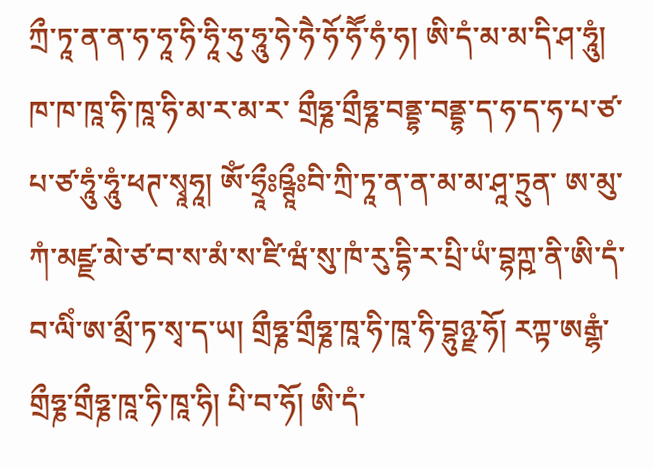ཀྲྀ་ཏཱ་ན་ན་ཧ་ཧཱ་ཧི་ཧཱི་ཧུ་ཧཱུ་ཧེ་ཧཻ་ཧོ་ཧཽ་ཧཾ་ཧ། ཨི་དཾ་མ་མ་དི་ཤ་ཧཱུཾ། ཁ་ཁ་ཁཱ་ཧི་ཁཱ་ཧི་མ་ར་མ་ར་ གྲྀཧྞ་གྲྀཧྞ་བནྡྷ་བནྡྷ་ད་ཧ་ད་ཧ་པ་ཙ་པ་ཙ་ཧཱུཾ་ཧཱུཾ་ཕཊ་སྭཱཧཱ། ༀ་ཧྲཱྀཿཥྚཱྀཿབི་ཀྲི་ཏཱ་ན་ན་མ་མ་ཤཱ་ཏྲུན་ ཨ་མུ་ཀཾ་མཛྫ་མེ་ཙ་བ་ས་མཾ་ས་ཛི་ཝཾ་སུ་ཁཾ་རུ་དྷི་ར་པྲི་ཡཾ་བྷཀྵ་ནི་ཨི་དཾ་བ་ལིཾ་ཨ་མྲྀ་ཏ་སྭ་ད་ཡ། གྲྀཧྞ་གྲྀཧྞ་ཁཱ་ཧི་ཁཱ་ཧི་བྷུཉྫ་ཧོ། རཀྟ་ཨརྒྷཾ་གྲྀཧྞ་གྲྀཧྞ་ཁཱ་ཧི་ཁཱ་ཧི། པི་བ་ཧོ། ཨི་དཾ་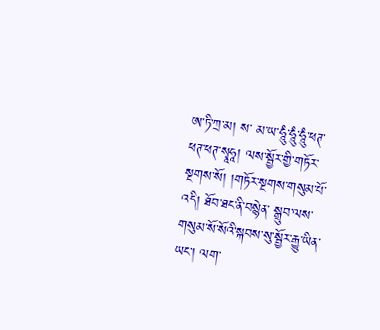ཨ་ཏི་ཀྲ་མ། ས་ མ་ཡ་ཧཱུཾ་ཧཱུཾ་ཧཱུཾ་ཕཊ་ཕཊ་ཕཊ་སྭཱཧཱ། ལས་སྦྱོར་གྱི་གཏོར་སྔགས་སོ། །གཏོར་སྔགས་གསུམ་པོ་འདི། ཐོབ་ཐང་ནི་བསྙེན་ སྒྲུབ་ལས་གསུམ་སོ་སོའི་སྐབས་སུ་སྦྱོར་རྒྱུ་ཡིན་ཡང་། ལག་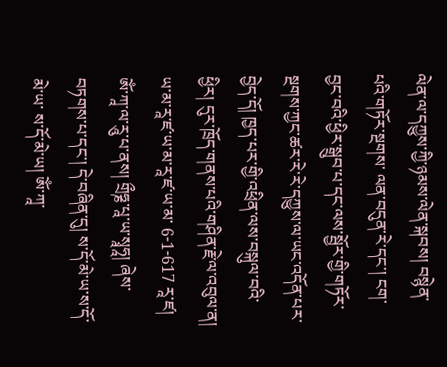ལེན་ལ་དཀྱུས་ཀྱི་ཉམས་ལེན་སྐབས། བསྙེན་པའི་གཏོར་སྔགས་ ལན་བདུན་རེ་དང་། ངག་བྱང་བའི་ཕྱིར་སྒྲུབ་པ་དང་ལས་སྦྱོར་གྱི་གཏོར་སྔགས་ཀྱང་ཚར་རེ་རེ་དཀྱུས་ལ་ཡང་འདོན་པར་བྱེད་དོ། ཁྱད་པར་གྱི་འཕྲིན་ལས་བསྐུལ་བའི་ཕྱིར། དུར་ཁྲོད་གནས་པའི་གཤིན་རྗེ་ལ་འབུལ་ན། ཡ་མ་རཱ་ཛ་ཡ་མ་རཱ་ཛ་ཡ་མ་ 6-1-617 རཱ་ཛ། ༀ་ཀཱ་ལ་རཱུ་པ་ནས། གྲྀཧྞ་པཱ་ཡ་སྭཱཧཱ། ཞེས་བཏགས་པ་དང་། དེ་བཞིན་དུ། ས་དོ་མེ་ཡ་ས་དོ་མེ་ཡ་ ས་དོ་མེ་ཡ། ༀ་ཀཱ་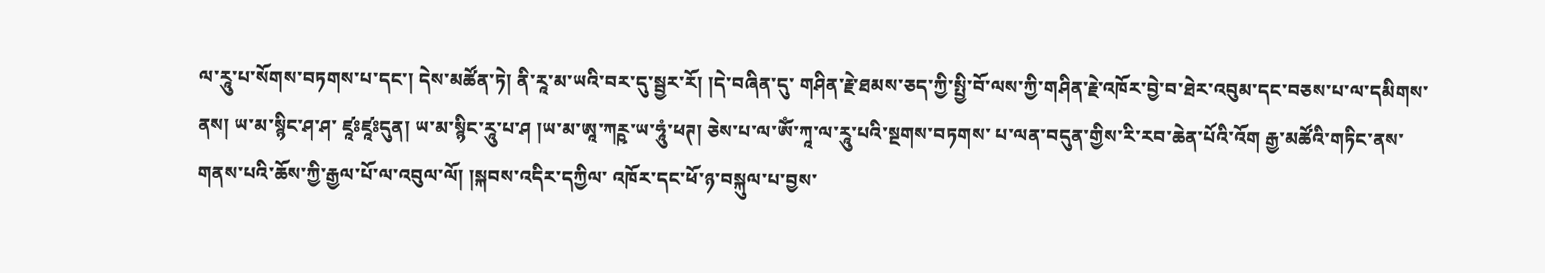ལ་རཱུ་པ་སོགས་བཏགས་པ་དང་། དེས་མཚོན་ཏེ། ནི་རཱ་མ་ཡའི་བར་དུ་སྦྱར་རོ། །དེ་བཞིན་དུ་ གཤིན་རྗེ་ཐམས་ཅད་ཀྱི་སྤྱི་བོ་ལས་ཀྱི་གཤིན་རྗེ་འཁོར་བྱེ་བ་ཐེར་འབུམ་དང་བཅས་པ་ལ་དམིགས་ནས། ཡ་མ་སྙིང་ཤ་ཤ་ ཛཱཿཛཱཿདུན། ཡ་མ་སྙིང་རཱུ་པ་ཤ །ཡ་མ་ཨཱ་ཀཪྵ་ཡ་ཧཱུཾ་ཕཊ། ཅེས་པ་ལ་ༀ་ཀཱ་ལ་རཱུ་པའི་སྔགས་བཏགས་ པ་ལན་བདུན་གྱིས་རི་རབ་ཆེན་པོའི་འོག རྒྱ་མཚོའི་གཏིང་ནས་གནས་པའི་ཆོས་ཀྱི་རྒྱལ་པོ་ལ་འབུལ་ལོ། །སྐབས་འདིར་དཀྱིལ་ འཁོར་དང་ཕོ་ཉ་བསྐུལ་པ་བྱས་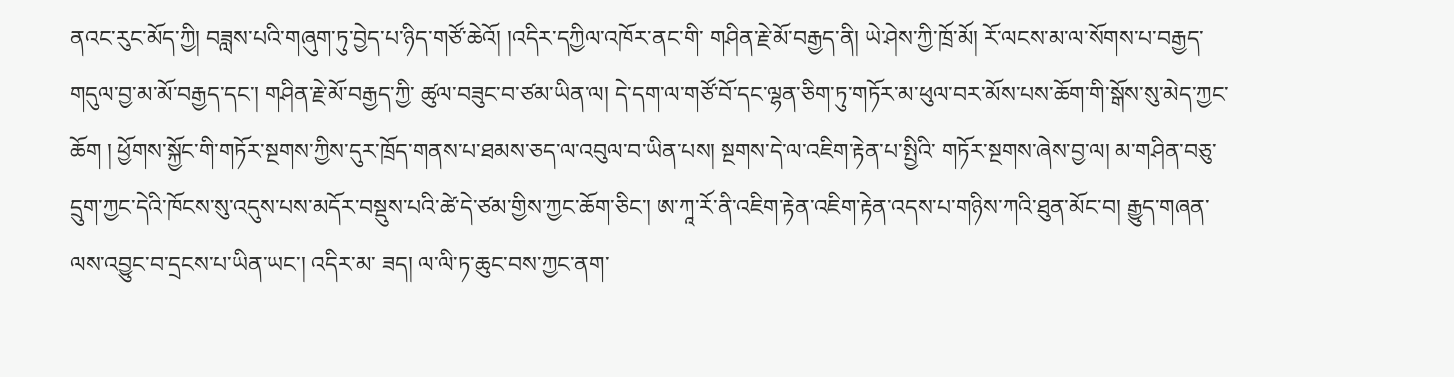ནའང་རུང་མོད་ཀྱི། བཟླས་པའི་གཞུག་ཏུ་བྱེད་པ་ཉིད་གཙོ་ཆེའོ། །འདིར་དཀྱིལ་འཁོར་ནང་གི་ གཤིན་རྗེ་མོ་བརྒྱད་ནི། ཡེ་ཤེས་ཀྱི་ཁྲོ་མོ། རོ་ལངས་མ་ལ་སོགས་པ་བརྒྱད་གདུལ་བྱ་མ་མོ་བརྒྱད་དང་། གཤིན་རྗེ་མོ་བརྒྱད་ཀྱི་ ཚུལ་བཟུང་བ་ཙམ་ཡིན་ལ། དེ་དག་ལ་གཙོ་བོ་དང་ལྷན་ཅིག་ཏུ་གཏོར་མ་ཕུལ་བར་མོས་པས་ཆོག་གི་སྒོས་སུ་མེད་ཀྱང་ཆོག ། ཕྱོགས་སྐྱོང་གི་གཏོར་སྔགས་ཀྱིས་དུར་ཁྲོད་གནས་པ་ཐམས་ཅད་ལ་འབུལ་བ་ཡིན་པས། སྔགས་དེ་ལ་འཇིག་རྟེན་པ་སྤྱིའི་ གཏོར་སྔགས་ཞེས་བྱ་ལ། མ་གཤིན་བཅུ་དྲུག་ཀྱང་དེའི་ཁོངས་སུ་འདུས་པས་མདོར་བསྡུས་པའི་ཚེ་དེ་ཙམ་གྱིས་ཀྱང་ཆོག་ཅིང་། ཨ་ཀཱ་རོ་ནི་འཇིག་རྟེན་འཇིག་རྟེན་འདས་པ་གཉིས་ཀའི་ཐུན་མོང་བ། རྒྱུད་གཞན་ལས་འབྱུང་བ་དྲངས་པ་ཡིན་ཡང་། འདིར་མ་ ཟད། ལ་ལི་ཏ་ཆུང་བས་ཀྱང་ནག་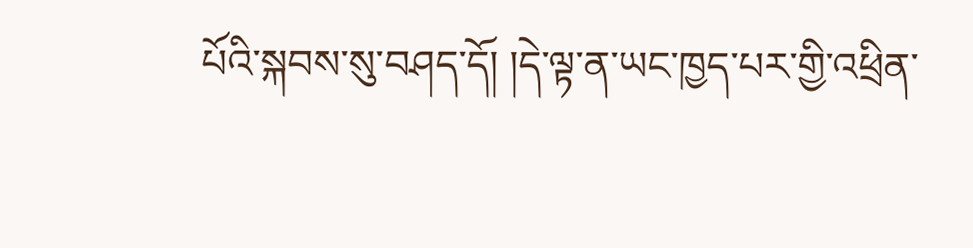པོའི་སྐབས་སུ་བཤད་དོ། །དེ་ལྟ་ན་ཡང་ཁྱད་པར་གྱི་འཕྲིན་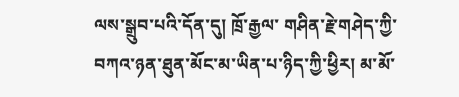ལས་སྒྲུབ་པའི་དོན་དུ། ཁྲོ་རྒྱལ་ གཤིན་རྗེ་གཤེད་ཀྱི་བཀའ་ཉན་ཐུན་མོང་མ་ཡིན་པ་ཉིད་ཀྱི་ཕྱིར། མ་མོ་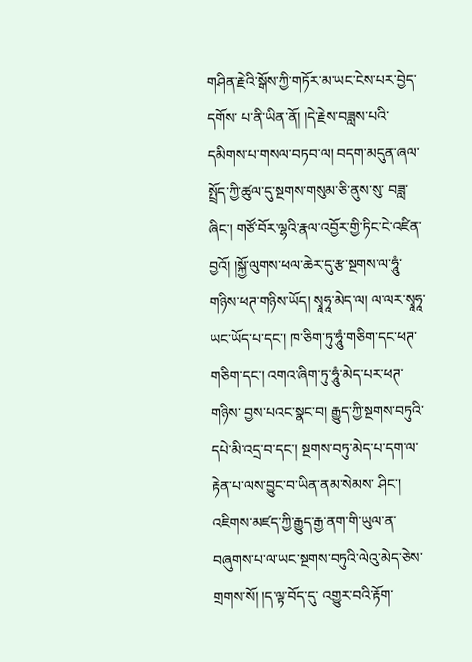གཤིན་རྗེའི་སྒོས་ཀྱི་གཏོར་མ་ཡང་ངེས་པར་བྱེད་དགོས་ པ་ནི་ཡིན་ནོ། །དེ་རྗེས་བཟླས་པའི་དམིགས་པ་གསལ་བཏབ་ལ། བདག་མདུན་ཞལ་སྤྲོད་ཀྱི་ཚུལ་དུ་སྔགས་གསུམ་ཅི་ནུས་སུ་ བཟླ་ཞིང་། གཙོ་བོར་ལྷའི་རྣལ་འབྱོར་གྱི་ཏིང་ངེ་འཛིན་བྱའོ། །སྐྱོ་ལུགས་ཕལ་ཆེར་དུ་རྩ་སྔགས་ལ་ཧཱུཾ་གཉིས་ཕཊ་གཉིས་ཡོད། སྭཱཧཱ་མེད་ལ། ལ་ལར་སྭཱཧཱ་ཡང་ཡོད་པ་དང་། ཁ་ཅིག་ཏུ་ཧཱུཾ་གཅིག་དང་ཕཊ་གཅིག་དང་། འགའ་ཞིག་ཏུ་ཧཱུཾ་མེད་པར་ཕཊ་གཉིས་ བྱས་པའང་སྣང་བ། རྒྱུད་ཀྱི་སྔགས་བཏུའི་དཔེ་མི་འདྲ་བ་དང་། སྔགས་བཏུ་མེད་པ་དག་ལ་རྟེན་པ་ལས་བྱུང་བ་ཡིན་ནམ་སེམས་ ཤིང་། འཇིགས་མཛད་ཀྱི་རྒྱུད་རྒྱ་ནག་གི་ཡུལ་ན་བཞུགས་པ་ལ་ཡང་སྔགས་བཏུའི་ལེའུ་མེད་ཅེས་གྲགས་སོ། །ད་ལྟ་བོད་དུ་ འགྱུར་བའི་རྟོག་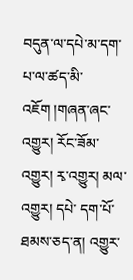བདུན་ལ་དཔེ་མ་དག་པ་ལ་ཚད་མི་འཇོག །གཞན་ཞང་འགྱུར། རོང་ཟོམ་འགྱུར། རྭ་འགྱུར། མལ་འགྱུར། དཔེ་ དག་པོ་ཐམས་ཅད་ན། འགྱུར་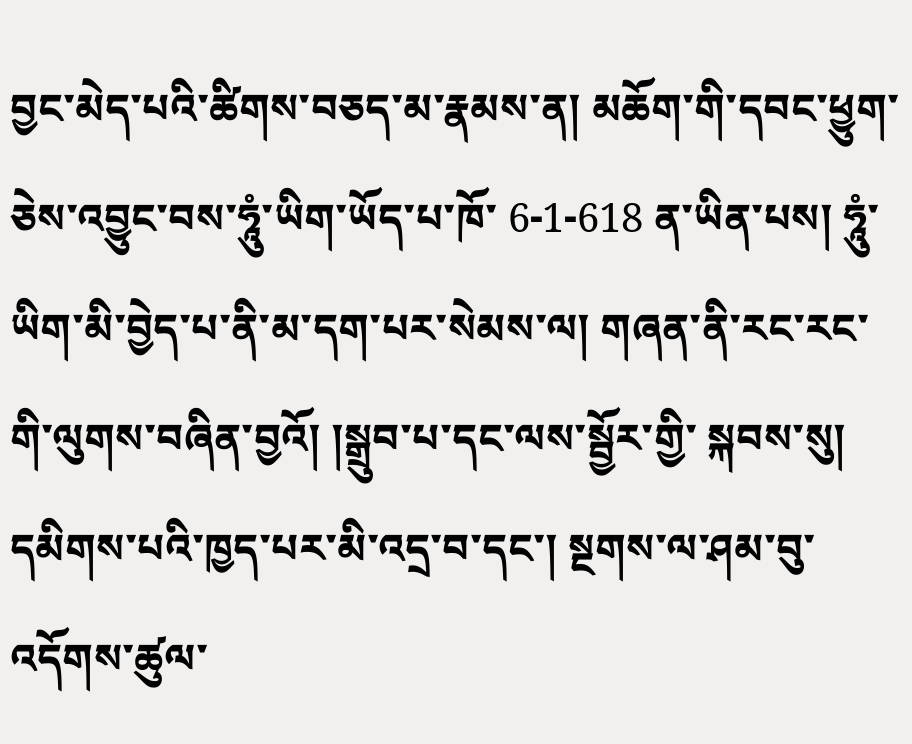བྱང་མེད་པའི་ཚིགས་བཅད་མ་རྣམས་ན། མཆོག་གི་དབང་ཕྱུག་ཅེས་འབྱུང་བས་ཧཱུཾ་ཡིག་ཡོད་པ་ཁོ་ 6-1-618 ན་ཡིན་པས། ཧཱུཾ་ཡིག་མི་བྱེད་པ་ནི་མ་དག་པར་སེམས་ལ། གཞན་ནི་རང་རང་གི་ལུགས་བཞིན་བྱའོ། །སྒྲུབ་པ་དང་ལས་སྦྱོར་གྱི་ སྐབས་སུ། དམིགས་པའི་ཁྱད་པར་མི་འདྲ་བ་དང་། སྔགས་ལ་ཤམ་བུ་འདོགས་ཚུལ་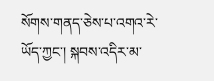སོགས་གནད་ཅེས་པ་འགའ་རེ་ཡོད་ཀྱང་། སྐབས་འདིར་མ་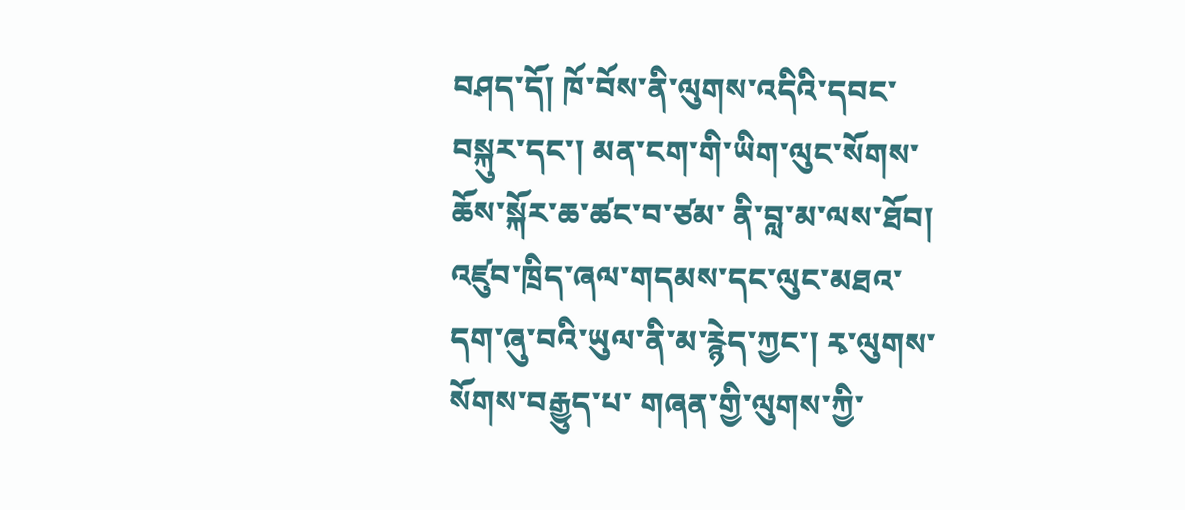བཤད་དོ། ཁོ་བོས་ནི་ལུགས་འདིའི་དབང་བསྐུར་དང་། མན་ངག་གི་ཡིག་ལུང་སོགས་ཆོས་སྐོར་ཆ་ཚང་བ་ཙམ་ ནི་བླ་མ་ལས་ཐོབ། འཛུབ་ཁྲིད་ཞལ་གདམས་དང་ལུང་མཐའ་དག་ཞུ་བའི་ཡུལ་ནི་མ་རྙེད་ཀྱང་། རྭ་ལུགས་སོགས་བརྒྱུད་པ་ གཞན་གྱི་ལུགས་ཀྱི་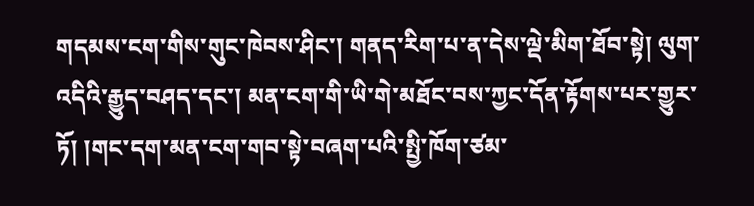གདམས་ངག་གིས་གུང་ཁེབས་ཤིང་། གནད་རིག་པ་ན་དེས་ལྡེ་མིག་ཐོབ་སྟེ། ལུག་འདིའི་རྒྱུད་བཤད་དང་། མན་ངག་གི་ཡི་གེ་མཐོང་བས་ཀྱང་དོན་རྟོགས་པར་གྱུར་ཏོ། །གང་དག་མན་ངག་གབ་སྟེ་བཞག་པའི་སྤྱི་ཁོག་ཙམ་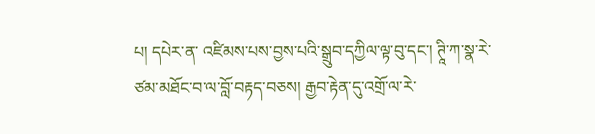པ། དཔེར་ན་ འཛིམས་པས་བྱས་པའི་སྒྲུབ་དཀྱིལ་ལྟ་བུ་དང་། ཊཱི་ཀ་སྣ་རེ་ཙམ་མཐོང་བ་ལ་བློ་བརྟད་བཅས། རྒྱབ་རྟེན་དུ་འགྲོ་ལ་རེ་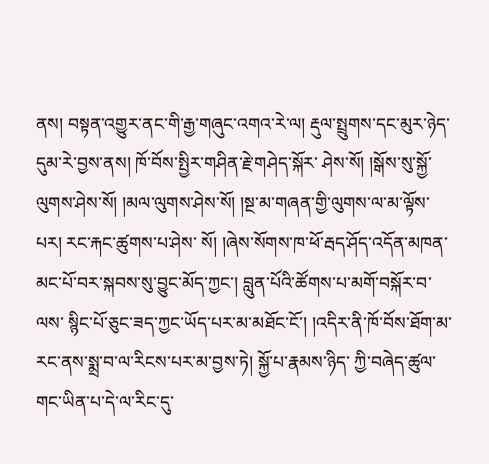ནས། བསྟན་འགྱུར་ནང་གི་རྒྱ་གཞུང་འགའ་རེ་ལ། རྡུལ་སྤྲུགས་དང་མུར་ཉེད་དུམ་རེ་བྱས་ནས། ཁོ་བོས་སྤྱིར་གཤིན་རྗེ་གཤེད་སྐོར་ ཤེས་སོ། །སྒོས་སུ་སྐྱོ་ལུགས་ཤེས་སོ། །མལ་ལུགས་ཤེས་སོ། །སྔ་མ་གཞན་གྱི་ལུགས་ལ་མ་ལྟོས་པར། རང་རྐང་ཚུགས་པ་ཤེས་ སོ། །ཞེས་སོགས་ཁ་ཕོ་རྦད་ཤོད་འདོན་མཁན་མང་པོ་བར་སྐབས་སུ་བྱུང་མོད་ཀྱང་། བླུན་པོའི་ཚོགས་པ་མགོ་བསྐོར་བ་ལས་ སྙིང་པོ་ཅུང་ཟད་ཀྱང་ཡོད་པར་མ་མཐོང་ངོ་། །འདིར་ནི་ཁོ་བོས་ཐོག་མ་རང་ནས་སྨྲ་བ་ལ་རིངས་པར་མ་བྱས་ཏེ། སྐྱོ་པ་རྣམས་ཉིད་ ཀྱི་བཞེད་ཚུལ་གང་ཡིན་པ་དེ་ལ་རིང་དུ་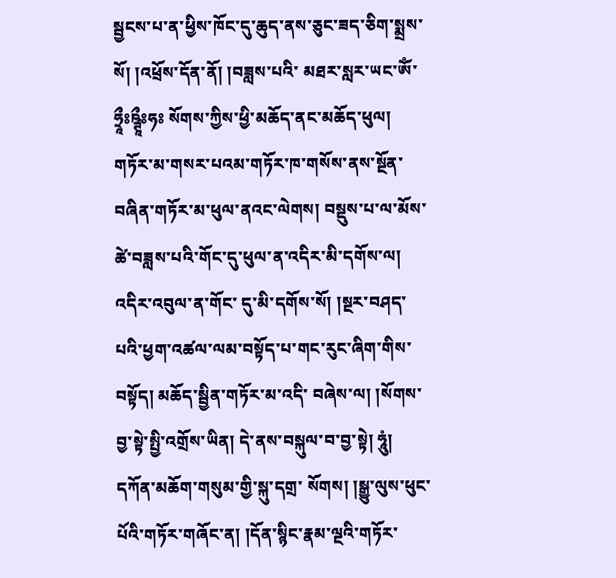སྦྱངས་པ་ན་ཕྱིས་ཁོང་དུ་ཆུད་ནས་ཅུང་ཟད་ཅིག་སྨྲས་སོ། །འཕྲོས་དོན་ནོ། །བཟླས་པའི་ མཐར་སླར་ཡང་ༀ་ཧྲཱྀཿཥྚཱྀཿཧཿ སོགས་ཀྱིས་ཕྱི་མཆོད་ནང་མཆོད་ཕུལ། གཏོར་མ་གསར་པའམ་གཏོར་ཁ་གསོས་ནས་སྔོན་ བཞིན་གཏོར་མ་ཕུལ་ནའང་ལེགས། བསྡུས་པ་ལ་མོས་ཚེ་བཟླས་པའི་གོང་དུ་ཕུལ་ན་འདིར་མི་དགོས་ལ། འདིར་འབུལ་ན་གོང་ དུ་མི་དགོས་སོ། །སྔར་བཤད་པའི་ཕྱག་འཚལ་ལམ་བསྟོད་པ་གང་རུང་ཞིག་གིས་བསྟོད། མཆོད་སྦྱིན་གཏོར་མ་འདི་ བཞེས་ལ། །སོགས་བྱ་སྟེ་སྤྱི་འགྲོས་ཡིན། དེ་ནས་བསྐུལ་བ་བྱ་སྟེ། ཧཱུཾ། དཀོན་མཆོག་གསུམ་གྱི་སྐུ་དགྲ་ སོགས། །སྒྱུ་ལུས་ཕུང་པོའི་གཏོར་གཞོང་ན། །དོན་སྙིང་རྣམ་ལྔའི་གཏོར་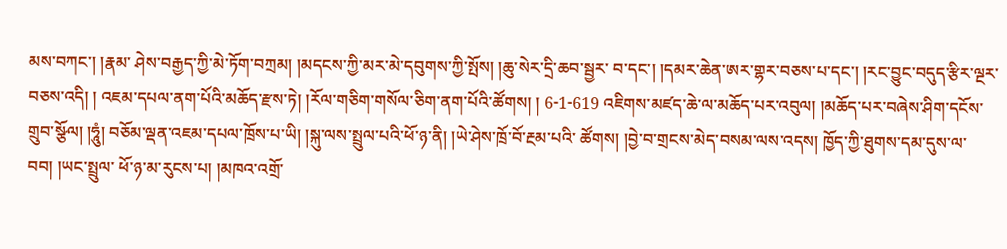མས་བཀང་། །རྣམ་ ཤེས་བརྒྱད་ཀྱི་མེ་ཏོག་བཀྲམ། །མདངས་ཀྱི་མར་མེ་དབུགས་ཀྱི་སྤོས། །ཆུ་སེར་དྲི་ཆབ་སྦྱར་ བ་དང་། །དམར་ཆེན་ཨར་གྷར་བཅས་པ་དང་། །རང་བྱུང་བདུད་རྩིར་ལྔར་བཅས་འདི། ། འཇམ་དཔལ་ནག་པོའི་མཆོད་རྫས་ཏེ། །རོལ་གཅིག་གསོལ་ཅིག་ནག་པོའི་ཚོགས། ། 6-1-619 འཇིགས་མཛད་ཆེ་ལ་མཆོད་པར་འབུལ། །མཆོད་པར་བཞེས་ཤིག་དངོས་གྲུབ་སྩོལ། །ཧཱུཾ། བཅོམ་ལྡན་འཇམ་དཔལ་ཁྲོས་པ་ཡི། །སྐུ་ལས་སྤྲུལ་པའི་ཕོ་ཉ་ནི། །ཡེ་ཤེས་ཁྲོ་བོ་རྔམ་པའི་ ཚོགས། །བྱེ་བ་གྲངས་མེད་བསམ་ལས་འདས། ཁྱོད་ཀྱི་ཐུགས་དམ་དུས་ལ་བབ། །ཡང་སྤྲུལ་ ཕོ་ཉ་མ་རུངས་པ། །མཁའ་འགྲོ་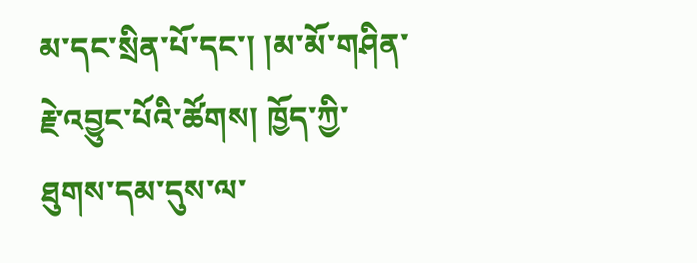མ་དང་སྲིན་པོ་དང་། །མ་མོ་གཤིན་རྗེ་འབྱུང་པོའི་ཚོགས། ཁྱོད་ཀྱི་ཐུགས་དམ་དུས་ལ་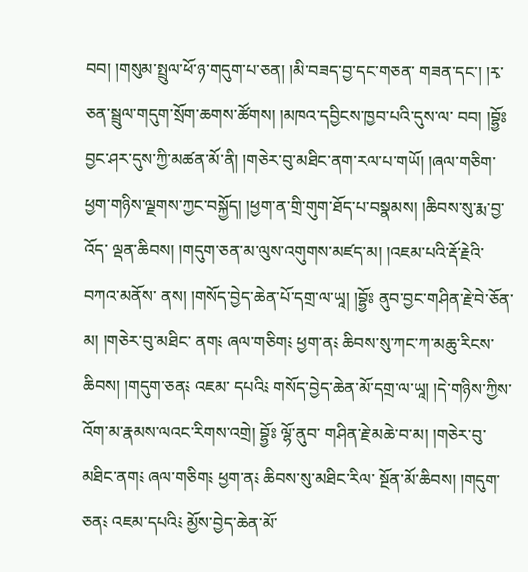བབ། །གསུམ་སྤྲུལ་ཕོ་ཉ་གདུག་པ་ཅན། །མི་བཟད་བྱ་དང་གཅན་ གཟན་དང་། །རྭ་ཅན་སྦྲུལ་གདུག་སྲོག་ཆགས་ཚོགས། །མཁའ་དབྱིངས་ཁྱབ་པའི་དུས་ལ་ བབ། །བྷྱོཿ བྱང་ཤར་དུས་ཀྱི་མཚན་མོ་ནི། །གཅེར་བུ་མཐིང་ནག་རལ་པ་གཡོ། །ཞལ་གཅིག་ ཕྱག་གཉིས་ལྗགས་ཀྱང་བསྐྱོད། །ཕྱག་ན་གྲི་གུག་ཐོད་པ་བསྣམས། །ཆིབས་སུ་རྨ་བྱ་འོད་ ལྡན་ཆིབས། །གདུག་ཅན་མ་ལུས་འགུགས་མཛད་མ། །འཇམ་པའི་རྡོ་རྗེའི་བཀའ་མནོས་ ནས། །གསོད་བྱེད་ཆེན་པོ་དགྲ་ལ་ཡཱ། །བྷྱོཿ ནུབ་བྱང་གཤིན་རྗེ་བེ་ཅོན་མ། །གཅེར་བུ་མཐིང་ ནག༴ ཞལ་གཅིག༴ ཕྱག་ན༴ ཆིབས་སུ་ཀང་ཀ་མཆུ་རིངས་ཆིབས། །གདུག་ཅན༴ འཇམ་ དཔའི༴ གསོད་བྱེད་ཆེན་མོ་དགྲ་ལ་ཡཱ། །དེ་གཉིས་ཀྱིས་འོག་མ་རྣམས་ལའང་རིགས་འགྲེ། བྷྱོཿ ལྷོ་ནུབ་ གཤིན་རྗེ་མཆེ་བ་མ། །གཅེར་བུ་མཐིང་ནག༴ ཞལ་གཅིག༴ ཕྱག་ན༴ ཆིབས་སུ་མཐིང་རིལ་ སྔོན་མོ་ཆིབས། །གདུག་ཅན༴ འཇམ་དཔའི༴ མྱོས་བྱེད་ཆེན་མོ་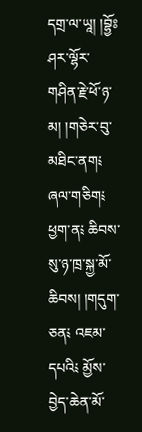དགྲ་ལ་ཡཱ། །བྷྱོཿ ཤར་ལྷོར་ གཤིན་རྗེ་ཕོ་ཉ་མ། །གཅེར་བུ་མཐིང་ནག༴ ཞལ་གཅིག༴ ཕྱག་ན༴ ཆིབས་སུ་ཉ་ཁྲ་སྐྱ་མོ་ ཆིབས། །གདུག་ཅན༴ འཇམ་དཔའི༴ མྱོས་བྱེད་ཆེན་མོ་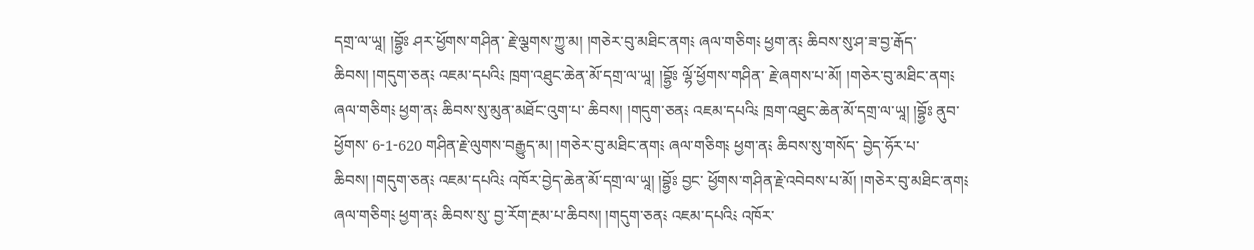དགྲ་ལ་ཡཱ། །བྷྱོཿ ཤར་ཕྱོགས་གཤིན་ རྗེ་ལྕགས་ཀྱུ་མ། །གཅེར་བུ་མཐིང་ནག༴ ཞལ་གཅིག༴ ཕྱག་ན༴ ཆིབས་སུ་ཤ་ཟ་བྱ་རྒོད་ ཆིབས། །གདུག་ཅན༴ འཇམ་དཔའི༴ ཁྲག་འཐུང་ཆེན་མོ་དགྲ་ལ་ཡཱ། །བྷྱོཿ ལྷོ་ཕྱོགས་གཤིན་ རྗེ་ཞགས་པ་མོ། །གཅེར་བུ་མཐིང་ནག༴ ཞལ་གཅིག༴ ཕྱག་ན༴ ཆིབས་སུ་མུན་མཐོང་འུག་པ་ ཆིབས། །གདུག་ཅན༴ འཇམ་དཔའི༴ ཁྲག་འཐུང་ཆེན་མོ་དགྲ་ལ་ཡཱ། །བྷྱོཿ ནུབ་ཕྱོགས་ 6-1-620 གཤིན་རྗེ་ལུགས་བརྒྱུད་མ། །གཅེར་བུ་མཐིང་ནག༴ ཞལ་གཅིག༴ ཕྱག་ན༴ ཆིབས་སུ་གསོད་ བྱེད་ཧོར་པ་ཆིབས། །གདུག་ཅན༴ འཇམ་དཔའི༴ འཁོར་བྱེད་ཆེན་མོ་དགྲ་ལ་ཡཱ། །བྷྱོཿ བྱང་ ཕྱོགས་གཤིན་རྗེ་འབེབས་པ་མོ། །གཅེར་བུ་མཐིང་ནག༴ ཞལ་གཅིག༴ ཕྱག་ན༴ ཆིབས་སུ་ བྱ་རོག་རྔམ་པ་ཆིབས། །གདུག་ཅན༴ འཇམ་དཔའི༴ འཁོར་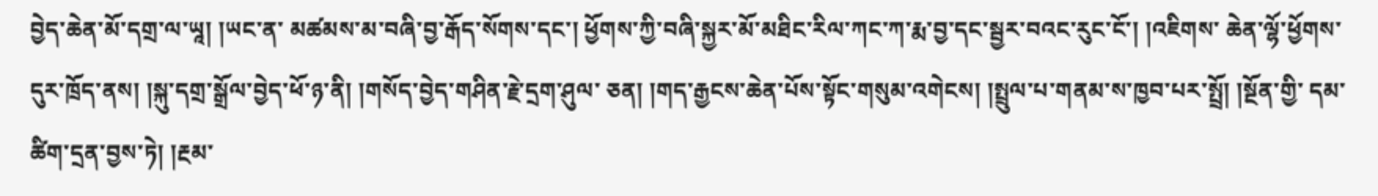བྱེད་ཆེན་མོ་དགྲ་ལ་ཡཱ། །ཡང་ན་ མཚམས་མ་བཞི་བྱ་རྒོད་སོགས་དང་། ཕྱོགས་ཀྱི་བཞི་སྐྱར་མོ་མཐིང་རིལ་ཀང་ཀ་རྨ་བྱ་དང་སྦྱར་བའང་རུང་ངོ་། །འཇིགས་ ཆེན་ལྷོ་ཕྱོགས་དུར་ཁྲོད་ནས། །སྐུ་དགྲ་སྒྲོལ་བྱེད་ཕོ་ཉ་ནི། །གསོད་བྱེད་གཤིན་རྗེ་དྲག་ཤུལ་ ཅན། །གད་རྒྱངས་ཆེན་པོས་སྟོང་གསུམ་འགེངས། །སྤྲུལ་པ་གནམ་ས་ཁྱབ་པར་སྤྲོ། །སྔོན་གྱི་ དམ་ཚིག་དྲན་བྱས་ཏེ། །རྔམ་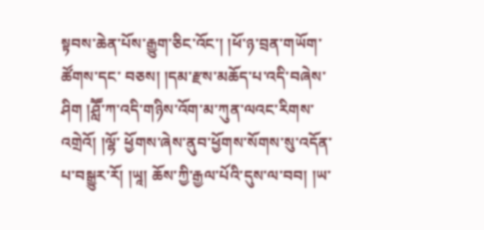སྟབས་ཆེན་པོས་རྒྱུག་ཅིང་འོང་། །ཕོ་ཉ་བྲན་གཡོག་ཚོགས་དང་ བཅས། །དམ་རྫས་མཆོད་པ་འདི་བཞེས་ཤིག །ཤླཽ་ཀ་འདི་གཉིས་འོག་མ་ཀུན་ལའང་རིགས་འགྲེའོ། །ལྷོ་ ཕྱོགས་ཞེས་ནུབ་ཕྱོགས་སོགས་སུ་འདོན་པ་བསྒྱུར་རོ། །ཡཱ། ཆོས་ཀྱི་རྒྱལ་པོའི་དུས་ལ་བབ། །ཡ་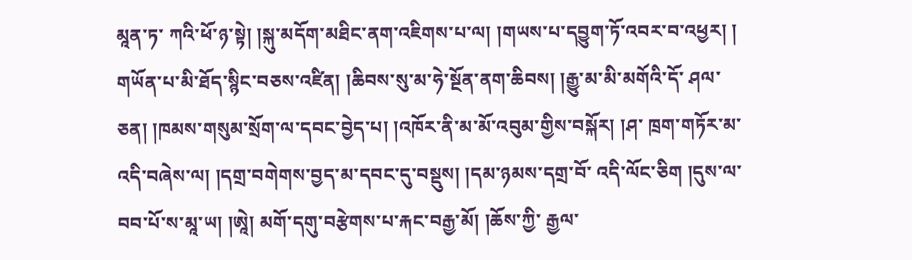མཱན་ཏ་ ཀའི་ཕོ་ཉ་སྟེ། །སྐུ་མདོག་མཐིང་ནག་འཇིགས་པ་ལ། །གཡས་པ་དབྱུག་ཏོ་འབར་བ་འཕྱར། ། གཡོན་པ་མི་ཐོད་སྙིང་བཅས་འཛིན། །ཆིབས་སུ་མ་ཧེ་སྔོན་ནག་ཆིབས། །རྒྱུ་མ་མི་མགོའི་དོ་ ཤལ་ཅན། །ཁམས་གསུམ་སྲོག་ལ་དབང་བྱེད་པ། །འཁོར་ནི་མ་མོ་འབུམ་གྱིས་བསྐོར། །ཤ་ ཁྲག་གཏོར་མ་འདི་བཞེས་ལ། །དགྲ་བགེགས་བྱད་མ་དབང་དུ་བསྡུས། །དམ་ཉམས་དགྲ་བོ་ འདི་ལོང་ཅིག །དུས་ལ་བབ་པོ་ས་མཱ་ཡ། །ཨཱེ། མགོ་དགུ་བརྩེགས་པ་རྐང་བརྒྱ་མོ། །ཆོས་ཀྱི་ རྒྱལ་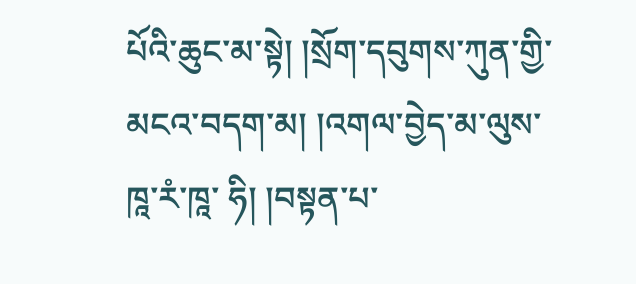པོའི་ཆུང་མ་སྟེ། །སྲོག་དབུགས་ཀུན་གྱི་མངའ་བདག་མ། །འགལ་བྱེད་མ་ལུས་ཁཱ་རཾ་ཁཱ་ ཧི། །བསྟན་པ་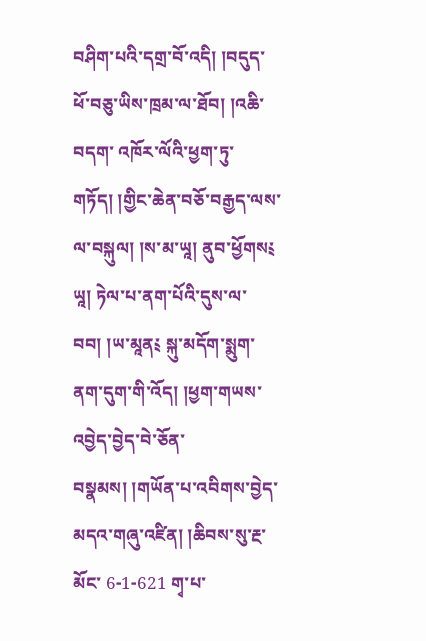བཤིག་པའི་དགྲ་བོ་འདི། །བདུད་ཕོ་བཅུ་ཡིས་ཁྲམ་ལ་ཐོབ། །འཆི་བདག་ འཁོར་ལོའི་ཕྱག་ཏུ་གཏོད། །གྱིང་ཆེན་བཅོ་བརྒྱད་ལས་ལ་བསྐུལ། །ས་མ་ཡཱ། ནུབ་ཕྱོགས༴ ཡཱ། ཏེལ་པ་ནག་པོའི་དུས་ལ་བབ། །ཡ་མཱན༴ སྐུ་མདོག་སྨུག་ནག་དུག་གི་འོད། །ཕྱག་གཡས་ འབྱེད་བྱེད་བེ་ཅོན་བསྣམས། །གཡོན་པ་འབིགས་བྱེད་མདའ་གཞུ་འཛིན། །ཆིབས་སུ་རྔ་མོང་ 6-1-621 གྭ་པ་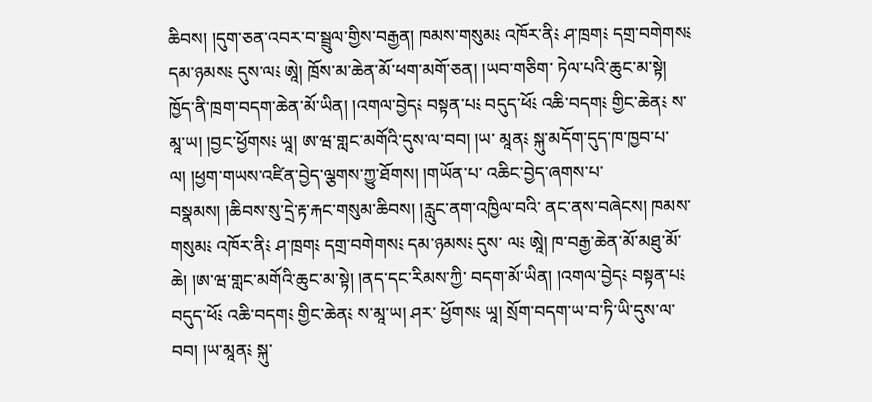ཆིབས། །དུག་ཅན་འབར་བ་སྦྲུལ་གྱིས་བརྒྱན། ཁམས་གསུམ༴ འཁོར་ནི༴ ཤ་ཁྲག༴ དགྲ་བགེགས༴ དམ་ཉམས༴ དུས་ལ༴ ཨཱེ། ཁྲོས་མ་ཆེན་མོ་ཕག་མགོ་ཅན། །ཡབ་གཅིག་ ཏེལ་པའི་ཆུང་མ་སྟེ། ཁྱོད་ནི་ཁྲག་བདག་ཆེན་མོ་ཡིན། །འགལ་བྱེད༴ བསྟན་པ༴ བདུད་ཕོ༴ འཆི་བདག༴ གྱིང་ཆེན༴ ས་མཱ་ཡ། །བྱང་ཕྱོགས༴ ཡཱ། ཨ་ཝ་གླང་མགོའི་དུས་ལ་བབ། །ཡ་ མཱན༴ སྐུ་མདོག་དུད་ཁ་ཁྱབ་པ་ལ། །ཕྱག་གཡས་འཛིན་བྱེད་ལྕགས་ཀྱུ་ཐོགས། །གཡོན་པ་ འཆིང་བྱེད་ཞགས་པ་བསྣམས། །ཆིབས་སུ་དྲེ་རྟ་རྐང་གསུམ་ཆིབས། །རླུང་ནག་འཁྱིལ་བའི་ ནང་ནས་བཞེངས། ཁམས་གསུམ༴ འཁོར་ནི༴ ཤ་ཁྲག༴ དགྲ་བགེགས༴ དམ་ཉམས༴ དུས་ ལ༴ ཨཱེ། ཁ་བརྒྱ་ཆེན་མོ་མཐུ་མོ་ཆེ། །ཨ་ཝ་གླང་མགོའི་ཆུང་མ་སྟེ། །ནད་དང་རིམས་ཀྱི་ བདག་མོ་ཡིན། །འགལ་བྱེད༴ བསྟན་པ༴ བདུད་ཕོ༴ འཆི་བདག༴ གྱིང་ཆེན༴ ས་མཱ་ཡ། ཤར་ ཕྱོགས༴ ཡཱ། སྲོག་བདག་ཡ་བ་ཏི་ཡི་དུས་ལ་བབ། །ཡ་མཱན༴ སྐུ་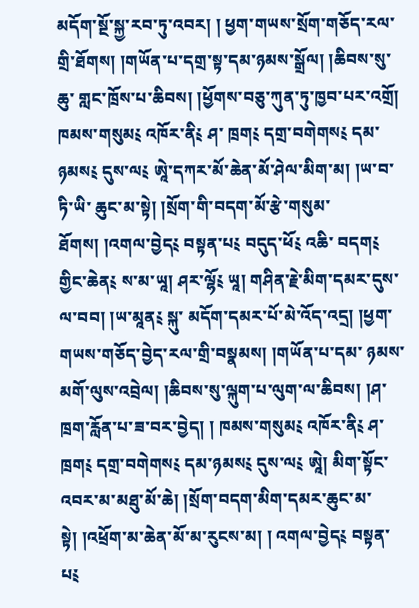མདོག་སྔོ་སྐྱ་རབ་ཏུ་འབར། ། ཕྱག་གཡས་སྲོག་གཅོད་རལ་གྲི་ཐོགས། །གཡོན་པ་དགྲ་སྟ་དམ་ཉམས་སྒྲོལ། །ཆིབས་སུ་ཆུ་ གླང་ཁྲོས་པ་ཆིབས། །ཕྱོགས་བཅུ་ཀུན་ཏུ་ཁྱབ་པར་འགྲོ། ཁམས་གསུམ༴ འཁོར་ནི༴ ཤ་ ཁྲག༴ དགྲ་བགེགས༴ དམ་ཉམས༴ དུས་ལ༴ ཨཱེ་དཀར་མོ་ཆེན་མོ་ཤེལ་མིག་མ། །ཡ་བ་ཏི་ཡི་ ཆུང་མ་སྟེ། །སྲོག་གི་བདག་མོ་རྩེ་གསུམ་ཐོགས། །འགལ་བྱེད༴ བསྟན་པ༴ བདུད་ཕོ༴ འཆི་ བདག༴ གྱིང་ཆེན༴ ས་མ་ཡཱ། ཤར་ལྷོ༴ ཡཱ། གཤིན་རྗེ་མིག་དམར་དུས་ལ་བབ། །ཡ་མཱན༴ སྐུ་ མདོག་དམར་པོ་མེ་འོད་འདྲ། །ཕྱག་གཡས་གཅོད་བྱེད་རལ་གྲི་བསྣམས། །གཡོན་པ་དམ་ ཉམས་མགོ་ལུས་འབྲེལ། །ཆིབས་སུ་ལྐུག་པ་ལུག་ལ་ཆིབས། །ཤ་ཁྲག་རློན་པ་ཟ་བར་བྱེད། ། ཁམས་གསུམ༴ འཁོར་ནི༴ ཤ་ཁྲག༴ དགྲ་བགེགས༴ དམ་ཉམས༴ དུས་ལ༴ ཨཱེ། མིག་སྟོང་ འབར་མ་མཐུ་མོ་ཆེ། །སྲོག་བདག་མིག་དམར་ཆུང་མ་སྟེ། །འཕྲོག་མ་ཆེན་མོ་མ་རུངས་མ། ། འགལ་བྱེད༴ བསྟན་པ༴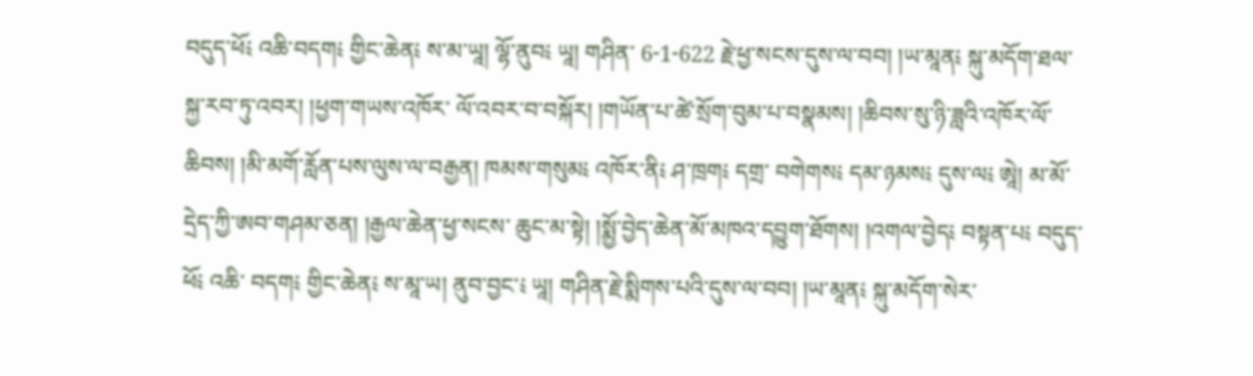བདུད་ཕོ༴ འཆི་བདག༴ གྱིང་ཆེན༴ ས་མ་ཡཱ། ལྷོ་ནུབ༴ ཡཱ། གཤིན་ 6-1-622 རྗེ་ཕྱ་སངས་དུས་ལ་བབ། །ཡ་མཱན༴ སྐུ་མདོག་ཐལ་སྐྱ་རབ་ཏུ་འབར། །ཕྱག་གཡས་འཁོར་ ལོ་འབར་བ་བསྐོར། །གཡོན་པ་ཚེ་སྲོག་བུམ་པ་བསྣམས། །ཆིབས་སུ་ཉི་ཟླའི་འཁོར་ལོ་ ཆིབས། །མི་མགོ་རློན་པས་ལུས་ལ་བརྒྱན། ཁམས་གསུམ༴ འཁོར་ནི༴ ཤ་ཁྲག༴ དགྲ་ བགེགས༴ དམ་ཉམས༴ དུས་ལ༴ ཨཱེ། མ་མོ་དྲེད་ཀྱི་ཨབ་གཤམ་ཅན། །རྒྱལ་ཆེན་ཕྱ་སངས་ ཆུང་མ་སྟེ། །སྨྱོ་བྱེད་ཆེན་མོ་མཁའ་དབྱུག་ཐོགས། །འགལ་བྱེད༴ བསྟན་པ༴ བདུད་ཕོ༴ འཆི་ བདག༴ གྱིང་ཆེན༴ ས་མཱ་ཡ། ནུབ་བྱང་༴ ཡཱ། གཤིན་རྗེ་སྨིགས་པའི་དུས་ལ་བབ། །ཡ་མཱན༴ སྐུ་མདོག་སེར་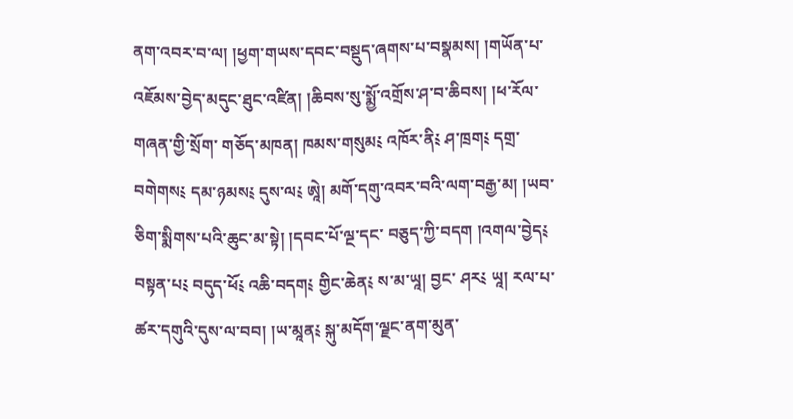ནག་འབར་བ་ལ། །ཕྱག་གཡས་དབང་བསྡུད་ཞགས་པ་བསྣམས། །གཡོན་པ་ འཇོམས་བྱེད་མདུང་ཐུང་འཛིན། །ཆིབས་སུ་སྨྱོ་འགྲོས་ཤ་བ་ཆིབས། །ཕ་རོལ་གཞན་གྱི་སྲོག་ གཅོད་མཁན། ཁམས་གསུམ༴ འཁོར་ནི༴ ཤ་ཁྲག༴ དགྲ་བགེགས༴ དམ་ཉམས༴ དུས་ལ༴ ཨཱེ། མགོ་དགུ་འབར་བའི་ལག་བརྒྱ་མ། །ཡབ་ཅིག་སྨིགས་པའི་ཆུང་མ་སྟེ། །དབང་པོ་ལྔ་དང་ བཅུད་ཀྱི་བདག །འགལ་བྱེད༴ བསྟན་པ༴ བདུད་ཕོ༴ འཆི་བདག༴ གྱིང་ཆེན༴ ས་མ་ཡཱ། བྱང་ ཤར༴ ཡཱ། རལ་པ་ཚར་དགུའི་དུས་ལ་བབ། །ཡ་མཱན༴ སྐུ་མདོག་ལྗང་ནག་མུན་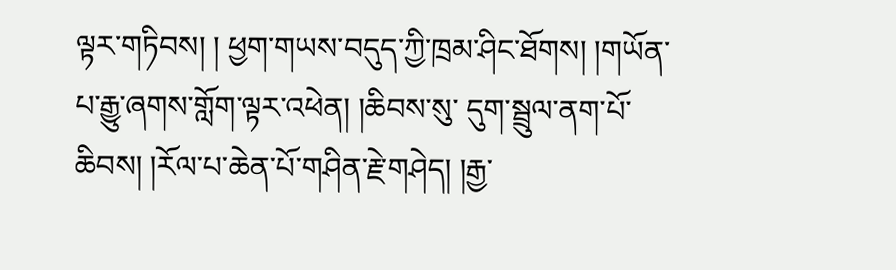ལྟར་གཏིབས། ། ཕྱག་གཡས་བདུད་ཀྱི་ཁྲམ་ཤིང་ཐོགས། །གཡོན་པ་རྒྱུ་ཞགས་གློག་ལྟར་འཕེན། །ཆིབས་སུ་ དུག་སྦྲུལ་ནག་པོ་ཆིབས། །རོལ་པ་ཆེན་པོ་གཤིན་རྗེ་གཤེད། །རྒྱ་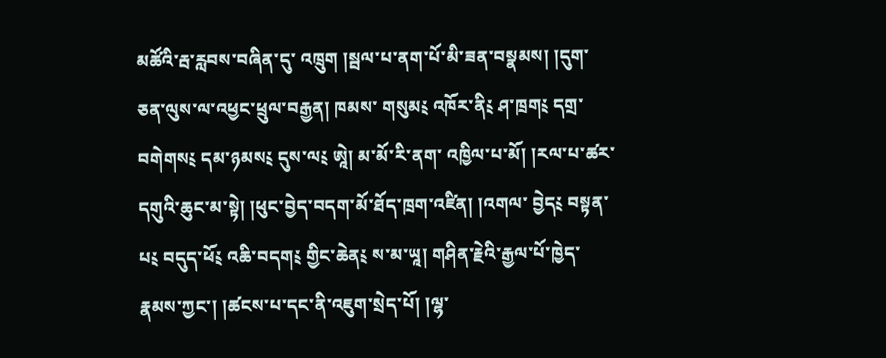མཚོའི་རྦ་རླབས་བཞིན་དུ་ འཁྲུག །སྦལ་པ་ནག་པོ་མི་ཟན་བསྣམས། །དུག་ཅན་ལུས་ལ་འཕྱང་ཕྲུལ་བརྒྱན། ཁམས་ གསུམ༴ འཁོར་ནི༴ ཤ་ཁྲག༴ དགྲ་བགེགས༴ དམ་ཉམས༴ དུས་ལ༴ ཨཱེ། མ་མོ་རི་ནག་ འཁྱིལ་པ་མོ། །རལ་པ་ཚར་དགུའི་ཆུང་མ་སྟེ། །ཕུང་བྱེད་བདག་མོ་ཐོད་ཁྲག་འཛིན། །འགལ་ བྱེད༴ བསྟན་པ༴ བདུད་ཕོ༴ འཆི་བདག༴ གྱིང་ཆེན༴ ས་མ་ཡཱ། གཤིན་རྗེའི་རྒྱལ་པོ་ཁྱེད་ རྣམས་ཀྱང་། །ཚངས་པ་དང་ནི་འཇུག་སྲེད་པོ། །ལྷ་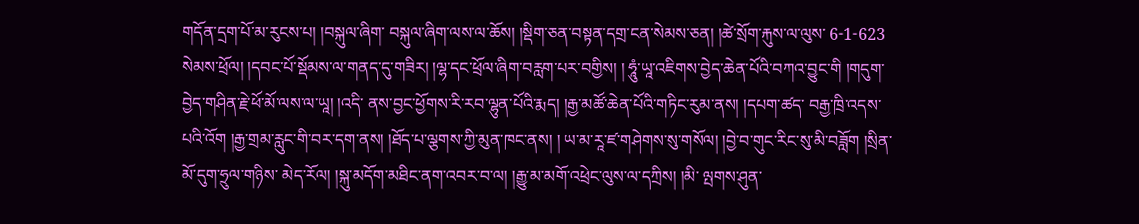གདོན་དྲག་པོ་མ་རུངས་པ། །བསྐུལ་ཞིག་ བསྐུལ་ཞིག་ལས་ལ་ཆོས། །སྡིག་ཅན་བསྟན་དགྲ་ངན་སེམས་ཅན། །ཚེ་སྲོག་རྐུས་ལ་ལུས་ 6-1-623 སེམས་ཕྲོལ། །དབང་པོ་སྡོམས་ལ་གནད་དུ་གཟིར། །ལྷ་དང་ཕྲོལ་ཞིག་བརླག་པར་བགྱིས། ། ཧཱུཾ་ཡཱ་འཇིགས་བྱེད་ཆེན་པོའི་བཀའ་བྱུང་གི །གདུག་བྱེད་གཤིན་རྗེ་ཕོ་མོ་ལས་ལ་ཡཱ། །འདི་ ནས་བྱང་ཕྱོགས་རི་རབ་ལྷུན་པོའི་རྨད། །རྒྱ་མཚོ་ཆེན་པོའི་གཏིང་རུམ་ནས། །དཔག་ཚད་ བརྒྱ་ཁྲི་འདས་པའི་འོག །རྒྱ་གྲམ་རླུང་གི་བར་དག་ནས། །ཐོད་པ་ལྕགས་ཀྱི་མུན་ཁང་ནས། ། ཡ་མ་རཱ་ཛ་གཤེགས་སུ་གསོལ། །བྱེ་བ་གུང་རིང་སུ་མི་བཟློག །སྲིན་མོ་དུག་ཧྲུལ་གཉིས་ མེད་རོལ། །སྐུ་མདོག་མཐིང་ནག་འབར་བ་ལ། །རྒྱུ་མ་མགོ་འཕྲེང་ལུས་ལ་དཀྲིས། །མི་ ལྤགས་ཤུན་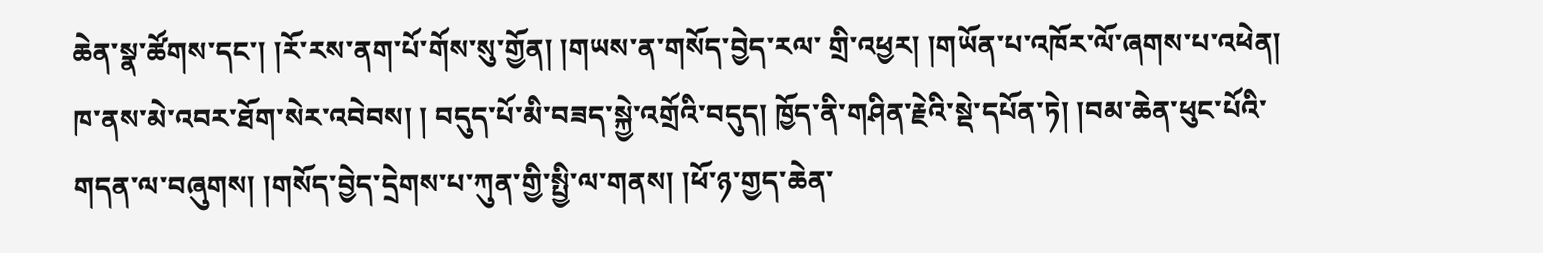ཆེན་སྣ་ཚོགས་དང་། །རོ་རས་ནག་པོ་གོས་སུ་གྱོན། །གཡས་ན་གསོད་བྱེད་རལ་ གྲི་འཕྱར། །གཡོན་པ་འཁོར་ལོ་ཞགས་པ་འཕེན། ཁ་ནས་མེ་འབར་ཐོག་སེར་འབེབས། ། བདུད་པོ་མི་བཟད་སྐྱེ་འགྲོའི་བདུད། ཁྱོད་ནི་གཤིན་རྗེའི་སྡེ་དཔོན་ཏེ། །བམ་ཆེན་ཕུང་པོའི་ གདན་ལ་བཞུགས། །གསོད་བྱེད་དྲེགས་པ་ཀུན་གྱི་སྤྱི་ལ་གནས། །ཕོ་ཉ་གྱད་ཆེན་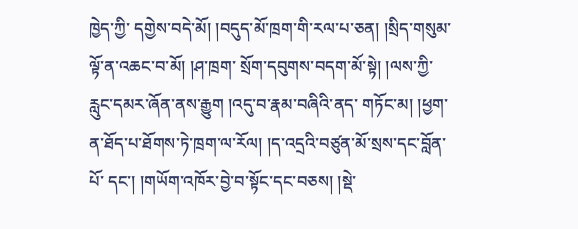ཁྱེད་ཀྱི་ དགྱེས་བདེ་མོ། །བདུད་མོ་ཁྲག་གི་རལ་པ་ཅན། །སྲིད་གསུམ་ལྟོ་ན་འཆང་བ་མོ། །ཤ་ཁྲག་ སྲོག་དབུགས་བདག་མོ་སྟེ། །ལས་ཀྱི་རླུང་དམར་ཞོན་ནས་རྒྱུག །འདུ་བ་རྣམ་བཞིའི་ནད་ གཏོང་མ། །ཕྱག་ན་ཐོད་པ་ཐོགས་ཏེ་ཁྲག་ལ་རོལ། །ད་འདྲའི་བཙུན་མོ་སྲས་དང་བློན་པོ་ དང་། །གཡོག་འཁོར་བྱེ་བ་སྟོང་དང་བཅས། །སྡེ་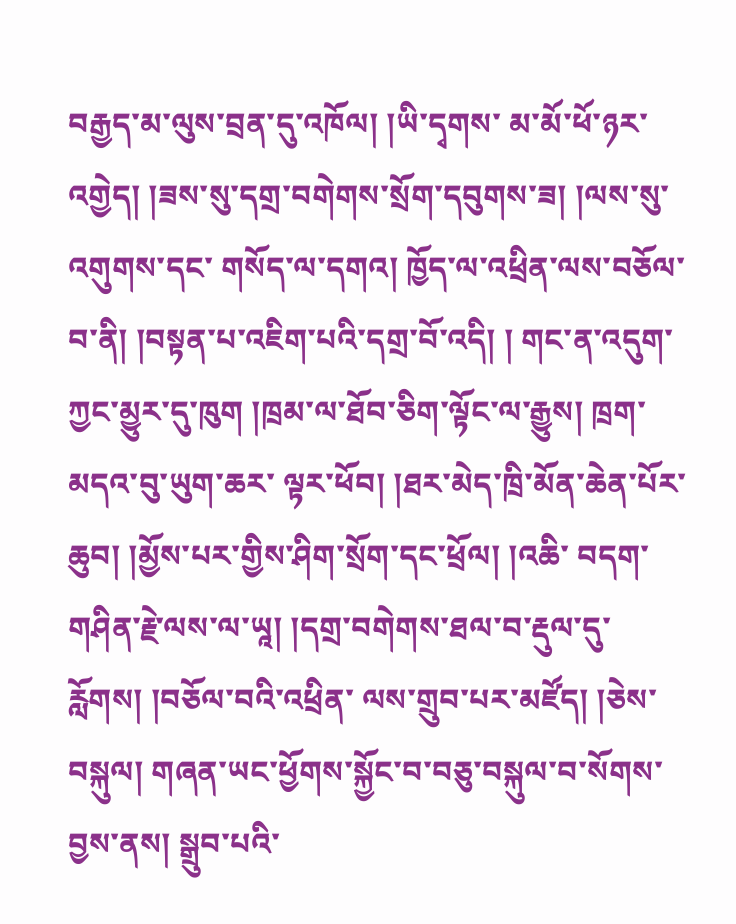བརྒྱད་མ་ལུས་བྲན་དུ་འཁོལ། །ཡི་དྭགས་ མ་མོ་ཕོ་ཉར་འགྱེད། །ཟས་སུ་དགྲ་བགེགས་སྲོག་དབུགས་ཟ། །ལས་སུ་འགུགས་དང་ གསོད་ལ་དགའ། ཁྱོད་ལ་འཕྲིན་ལས་བཅོལ་བ་ནི། །བསྟན་པ་འཇིག་པའི་དགྲ་བོ་འདི། ། གང་ན་འདུག་ཀྱང་མྱུར་དུ་ཁུག །ཁྲམ་ལ་ཐོབ་ཅིག་ལྟོང་ལ་རྒྱུས། ཁྲག་མདའ་བུ་ཡུག་ཆར་ ལྟར་ཕོབ། །ཐར་མེད་ཁྲི་མོན་ཆེན་པོར་ཆུབ། །མྱོས་པར་གྱིས་ཤིག་སྲོག་དང་ཕྲོལ། །འཆི་ བདག་གཤིན་རྗེ་ལས་ལ་ཡཱ། །དགྲ་བགེགས་ཐལ་བ་རྡུལ་དུ་རློགས། །བཅོལ་བའི་འཕྲིན་ ལས་གྲུབ་པར་མཛོད། །ཅེས་བསྐུལ། གཞན་ཡང་ཕྱོགས་སྐྱོང་བ་བཅུ་བསྐུལ་བ་སོགས་བྱས་ནས། སྒྲུབ་པའི་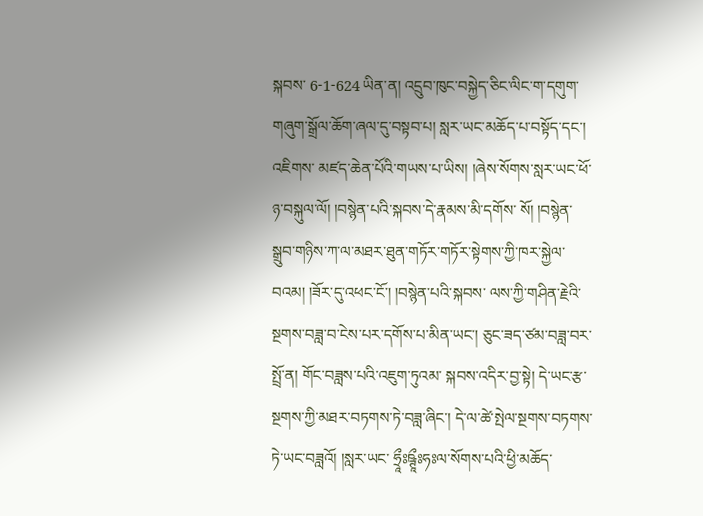སྐབས་ 6-1-624 ཡིན་ན། འདྲུབ་ཁུང་བསྐྱེད་ཅིང་ལིང་ག་དགུག་གཞུག་སྒྲོལ་ཆོག་ཞལ་དུ་བསྟབ་པ། སླར་ཡང་མཆོད་པ་བསྟོད་དང་། འཇིགས་ མཛད་ཆེན་པོའི་གཡས་པ་ཡིས། །ཞེས་སོགས་སླར་ཡང་ཕོ་ཉ་བསྐུལ་ལོ། །བསྙེན་པའི་སྐབས་དེ་རྣམས་མི་དགོས་ སོ། །བསྙེན་སྒྲུབ་གཉིས་ཀ་ལ་མཐར་ཐུན་གཏོར་གཏོར་སྟེགས་ཀྱི་ཁར་སྐྱེལ་བའམ། །ཟོར་དུ་འཕང་ངོ་། །བསྙེན་པའི་སྐབས་ ལས་ཀྱི་གཤིན་རྗེའི་སྔགས་བཟླ་བ་ངེས་པར་དགོས་པ་མིན་ཡང་། ཅུང་ཟད་ཙམ་བཟླ་བར་སྤྲོ་ན། གོང་བཟླས་པའི་འཇུག་ཏུའམ་ སྐབས་འདིར་བྱ་སྟེ། དེ་ཡང་རྩ་སྔགས་ཀྱི་མཐར་བཏགས་ཏེ་བཟླ་ཞིང་། དེ་ལ་ཚེ་སྤེལ་སྔགས་བཏགས་ཏེ་ཡང་བཟླའོ། །སླར་ཡང་ ཧྲཱྀཿཥྚཱྀཿཧཿལ་སོགས་པའི་ཕྱི་མཆོད་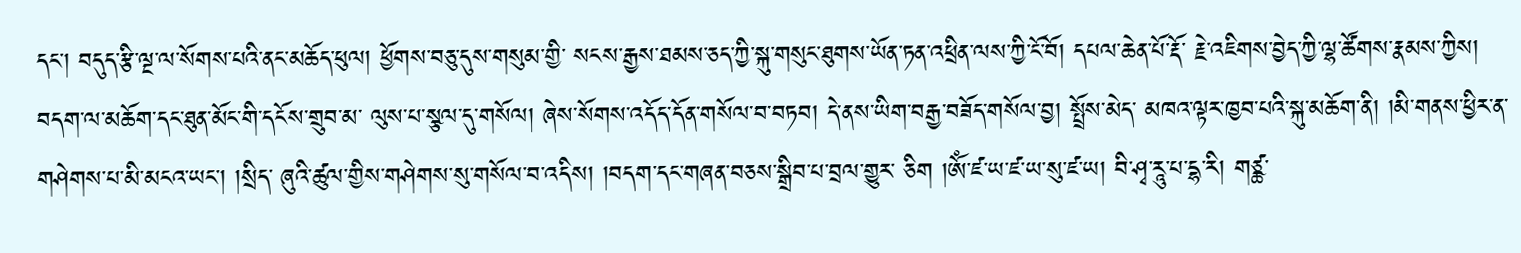དང་། བདུད་རྩི་ལྔ་ལ་སོགས་པའི་ནང་མཆོད་ཕུལ། ཕྱོགས་བཅུ་དུས་གསུམ་གྱི་ སངས་རྒྱས་ཐམས་ཅད་ཀྱི་སྐུ་གསུང་ཐུགས་ཡོན་ཏན་འཕྲིན་ལས་ཀྱི་ངོ་བོ། དཔལ་ཆེན་པོ་རྡོ་ རྗེ་འཇིགས་བྱེད་ཀྱི་ལྷ་ཚོགས་རྣམས་ཀྱིས། བདག་ལ་མཆོག་དང་ཐུན་མོང་གི་དངོས་གྲུབ་མ་ ལུས་པ་སྩལ་དུ་གསོལ། ཞེས་སོགས་འདོད་དོན་གསོལ་བ་བཏབ། དེ་ནས་ཡིག་བརྒྱ་བཟོད་གསོལ་བྱ། སྤྲོས་མེད་ མཁའ་ལྟར་ཁྱབ་པའི་སྐུ་མཆོག་ནི། །མི་གནས་ཕྱིར་ན་གཤེགས་པ་མི་མངའ་ཡང་། །སྲིད་ ཞུའི་ཚུལ་གྱིས་གཤེགས་སུ་གསོལ་བ་འདིས། །བདག་དང་གཞན་བཅས་སྒྲིབ་པ་བྲལ་གྱུར་ ཅིག །ༀ་ཛ་ཡ་ཛ་ཡ་སུ་ཛ་ཡ། བི་ཤྭ་རཱུ་པ་དྷ་རི། གཙྪ་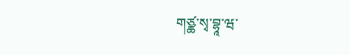གཙྪ་སྭ་བྷཱ་ཝ་